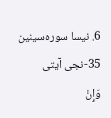6. نیسا سورەسینین 35-نجی آیتی
وَإِنْ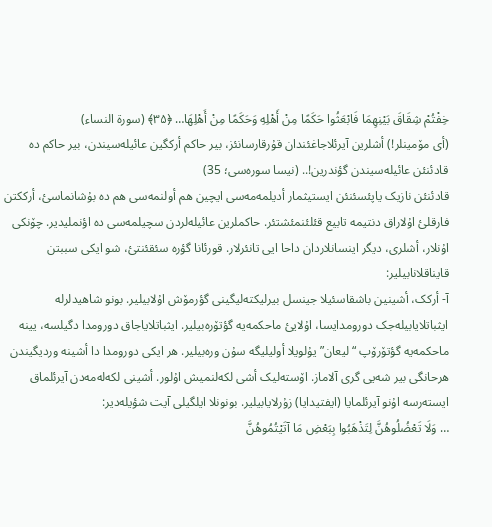خِفْتُمْ شِقَاقَ بَيْنِهِمَا فَابْعَثُوا حَكَمًا مِنْ أَهْلِهِ وَحَكَمًا مِنْ أَهْلِهَا… ﴿۳۵﴾ (سورة النساء)
(أی مۆمینلر!) أشلرین آیرئلاجاغئندان قۇرقارسانئز، بیر حاکم أرکگین عائیلەسیندن، بیر حاکم دە قادئنئن عائیلەسیندن گؤندرین!.. (نیسا سورەسی؛ 35)
قادئنئن نازیک یاپئسئنئن ایستیثمار أدیلمەمەسی ایچین هم أولنمەسی هم دە بۇشانماسئ، أرککتن فارقلئ اۇلاراق دنتیمە تابیع قئلئنمئشتئر. حاکملرین عائیلەلردن سچیلمەسی دە اؤنملیدیر. چۆنکی اۇنلار، أشلری، دیگر اینسانلاردان داحا ایی تانئرلار. قورئانا گؤرە سئقئنتئ، شو ایکی سببتن قایناقلانابیلیر:
آ- أرکک، أشینین باشقاسئیلا جینسل بیرلیکتەلیگینی گؤرمۆش اۇلابیلیر. بونو شاهیدلرلە ایثباتلایابیلەجک دورومدایسا، اۇلایئ ماحکمەیە گؤتۆرەبیلیر. ایثباتلایاجاق دورومدا دگیلسە، یینە ماحکمەیە گؤتۆرۆپ “لیعان” یۇلویلا أولیلیگە سۇن ورەبیلیر. هر ایکی دورومدا دا أشینە وردیگیندن هرحانگی بیر شەیی گری آلاماز. اۆستەلیک أشی لکەلنمیش اۇلور. أشینی لکەلەمەدن آیرئلماق ایستەرسە اۇنو آیرئلمایا (ایفتیدایا) زۇرلایابیلیر. بونونلا ایلگیلی آیت شؤیلەدیر:
… وَلَا تَعْضُلُوهُنَّ لِتَذْهَبُوا بِبَعْضِ مَا آتَيْتُمُوهُنَّ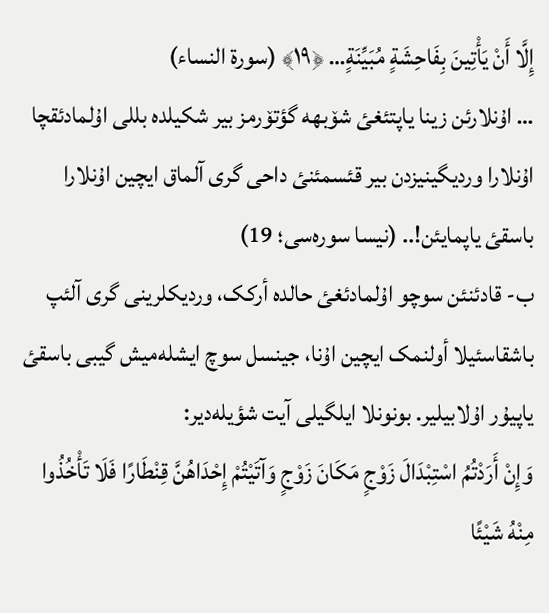إِلَّا أَنْ يَأْتِينَ بِفَاحِشَةٍ مُبَيِّنَةٍ… ﴿۱۹﴾ (سورة النساء)
… اۇنلارئن زینا یاپتئغئ شۆبهە گؤتۆرمز بیر شکیلدە بللی اۇلمادئقچا اۇنلارا وردیگینیزدن بیر قئسمئنئ داحی گری آلماق ایچین اۇنلارا باسقئ یاپمایئن!.. (نیسا سورەسی؛ 19)
ب- قادئنئن سوچو اۇلمادئغئ حالدە أرکک، وردیکلرینی گری آلئپ باشقاسئیلا أولنمک ایچین اۇنا، جینسل سوچ ایشلەمیش گیبی باسقئ یاپیۇر اۇلابیلیر. بونونلا ایلگیلی آیت شؤیلەدیر:
وَإِنْ أَرَدْتُمُ اسْتِبْدَالَ زَوْجٍ مَكَانَ زَوْجٍ وَآتَيْتُمْ إِحْدَاهُنَّ قِنْطَارًا فَلَا تَأْخُذُوا مِنْهُ شَيْئًا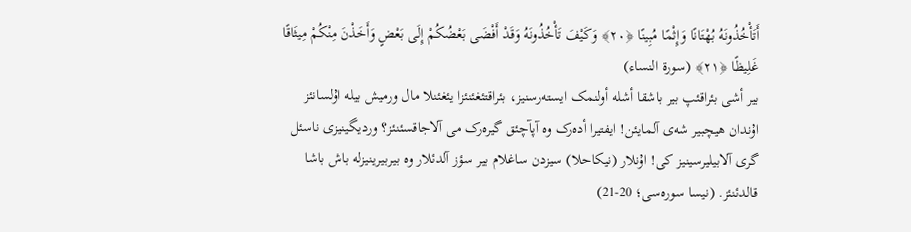أَتَأْخُذُونَهُ بُهْتَانًا وَإِثْمًا مُبِينًا ﴿۲۰﴾ وَكَيْفَ تَأْخُذُونَهُ وَقَدْ أَفْضَى بَعْضُكُمْ إِلَى بَعْضٍ وَأَخَذْنَ مِنْكُمْ مِيثَاقًا غَلِيظًا ﴿۲۱﴾ (سورة النساء)
بیر أشی بئراقئپ بیر باشقا أشلە أولنمک ایستەرسنیز، بئراقتئغئنئزا یئغئنلا مال ورمیش بیلە اۇلسانئز اۇندان هیچبیر شەی آلمایئن! ایفتیرا أدەرک وە آپآچئق گیرەرک می آلاجاقسئنئز؟ وردیگینیزی ناسئل گری آلابیلیرسینیز کی! اۇنلار (نیکاحلا) سیزدن ساغلام بیر سؤز آلدئلار وە بیربیرینیزلە باش باشا قالدئنئز. (نیسا سورەسی؛ 20-21)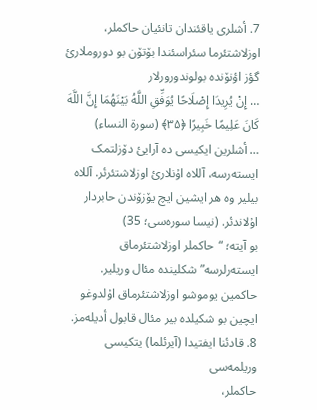7. أشلری یاقئندان تانئیان حاکملر، اوزلاشتئرما سئراسئندا بۆتۆن بو دوروملارئ گؤز اؤنۆندە بولوندورورلار
… إِنْ يُرِيدَا إِصْلَاحًا يُوَفِّقِ اللَّهُ بَيْنَهُمَا إِنَّ اللَّهَ كَانَ عَلِيمًا خَبِيرًا ﴿۳۵﴾ (سورة النساء)
… أشلرین ایکیسی دە آرایئ دۆزلتمک ایستەرسە، آللاە اۇنلارئ اوزلاشتئرئر. آللاە بیلیر وە هر ایشین ایچ یۆزۆندن حابردار اۇلاندئر. (نیسا سورەسی؛ 35)
بو آیتە؛ “حاکملر اوزلاشتئرماق ایستەرلرسە” شکلیندە مئال وریلیر. حاکمین یوموشو اوزلاشتئرماق اۇلدوغو ایچین بو شکیلدە بیر مئال قابول أدیلەمز.
8. قادئنا ایفتیدا (آیرئلما) یتکیسی وریلمەسی
حاکملر،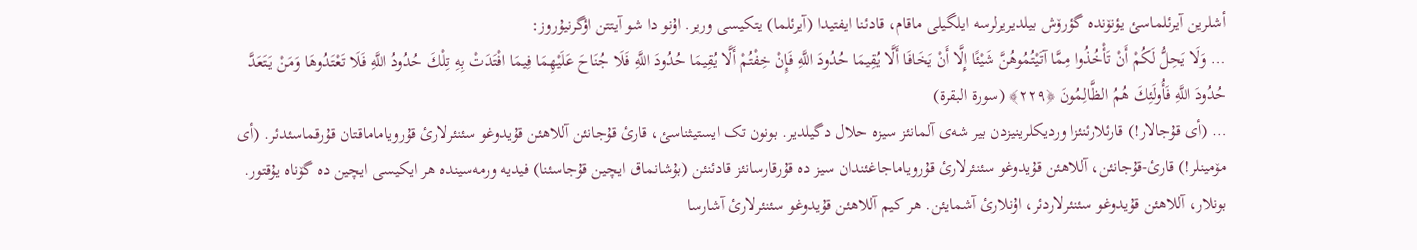أشلرین آیرئلماسئ یؤنۆندە گؤرۆش بیلدیریرلرسە ایلگیلی ماقام، قادئنا ایفتیدا (آیرئلما) یتکیسی وریر. اۇنو دا شو آیتتن اؤگرنیۇروز:
… وَلَا يَحِلُّ لَكُمْ أَنْ تَأْخُذُوا مِمَّا آتَيْتُمُوهُنَّ شَيْئًا إِلَّا أَنْ يَخَافَا أَلَّا يُقِيمَا حُدُودَ اللَّهِ فَإِنْ خِفْتُمْ أَلَّا يُقِيمَا حُدُودَ اللَّهِ فَلَا جُنَاحَ عَلَيْهِمَا فِيمَا افْتَدَتْ بِهِ تِلْكَ حُدُودُ اللَّهِ فَلَا تَعْتَدُوهَا وَمَنْ يَتَعَدَّ حُدُودَ اللَّهِ فَأُولَئِكَ هُمُ الظَّالِمُونَ ﴿۲۲۹﴾ (سورة البقرة)
… (أی قۇجالار!) قارئلارئنئزا وردیکلرینیزدن بیر شەی آلمانئز سیزە حلال دگیلدیر. بونون تک ایستیثناسئ، قارئ قۇجانئن آللاهئن قۇیدوغو سئنئرلارئ قۇرویاماماقتان قۇرقماسئدئر. (أی مۆمینلر!) قارئ-قۇجانئن، آللاهئن قۇیدوغو سئنئرلارئ قۇرویاماجاغئندان سیز دە قۇرقارسانئز قادئنئن (بۇشانماق ایچین قۇجاسئنا) فیدیە ورمەسیندە هر ایکیسی ایچین دە گۆناە یۇقتور. بونلار، آللاهئن قۇیدوغو سئنئرلاردئر، اۇنلارئ آشمایئن. هر کیم آللاهئن قۇیدوغو سئنئرلارئ آشارسا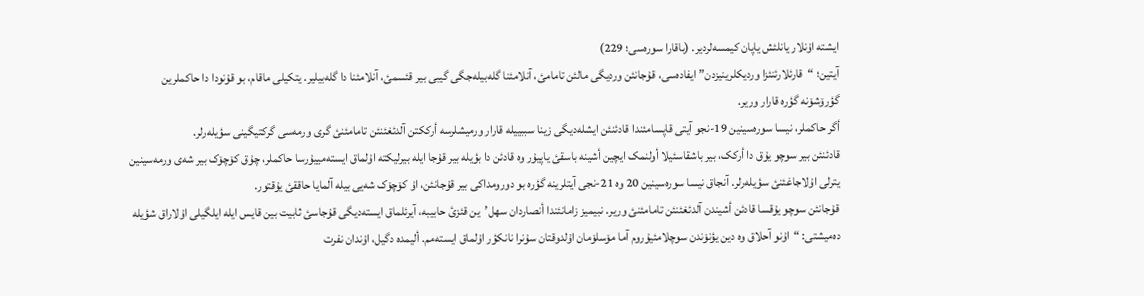ایشتە اۇنلار یانلئش یاپان کیمسەلردیر. (باقارا سورەسی؛ 229)
آیتین؛ “قارئلارئنئزا وردیکلرینیزدن” ایفادەسی، قۇجانئن وردیگی مالئن تامامئ، آنلامئنا گلەبیلەجگی گیبی بیر قئسمئ، آنلامئنا دا گلەبیلیر. یتکیلی ماقام، بو قۇنودا دا حاکملرین گؤرۆشۆنە گؤرە قارار وریر.
أگر حاکملر، نیسا سورەسینین 19-نجو آیتی قاپسامئندا قادئنئن ایشلەدیگی زینا سببییلە قارار ورمیشلرسە أرککتن آلدئغئنئن تامامئنئ گری ورمەسی گرکتیگینی سؤیلەرلر.
قادئنئن بیر سوچو یۇق دا أرکک، بیر باشقاسئیلا أولنمک ایچین أشینە باسقئ یاپیۇر وە قادئن دا بؤیلە بیر قۇجا ایلە بیرلیکتە اۇلماق ایستەمییۇرسا حاکملر، چۇق کۆچۆک بیر شەی ورمەسینین یترلی اۇلاجاغئنئ سؤیلەرلر. آنجاق نیسا سورەسینین 20 وە 21-نجی آیتلرینە گؤرە بو دورومداکی بیر قۇجانئن، اۇ کۆچۆک شەیی بیلە آلمایا حاققئ یۇقتور.
قۇجانئن سوچو یۇقسا قادئن أشیندن آلدئغئنئن تامامئنئ وریر. نبیمیز زامانئندا أنصاردان سهل’ین قئزئ حابیبە، آیرئلماق ایستەدیگی قۇجاسئ ثابیت بین قایس ایلە ایلگیلی اۇلاراق شؤیلە دەمیشتی: “اۇنو آحلاق وە دین یؤنۆندن سوچلامئیۇروم آما مۆسلۆمان اۇلدوقتان سۇنرا نانکؤر اۇلماق ایستەمم. ألیمدە دگیل، اۇندان نفرت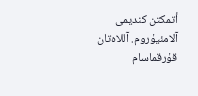أتمکتن کندیمی آلامئیۇروم. آللاەتان قۇرقماسام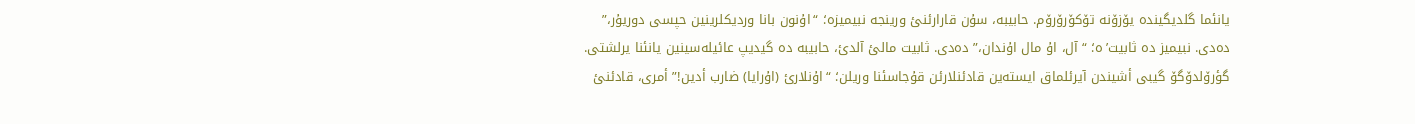یانئما گلدیگیندە یۆزۆنە تۆکۆرۆرۆم. حابیبە، سۇن قارارئنئ ورینجە نبیمیزە؛ “اۇنون بانا وردیکلرینین حپسی دوریۇر،” دەدی. نبیمیز دە ثابیت’ە؛ “آل، اۇ مال اۇندان،” دەدی. ثابیت مالئ آلدئ، حابیبە دە گیدیپ عائیلەسینین یانئنا یرلشتی.
گؤرۆلدۆگۆ گیبی أشیندن آیرئلماق ایستەین قادئنلارئن قۇجاسئنا وریلن؛ “اۇنلارئ (اۇرایا) ضارب أدین!” أمری، قادئنئ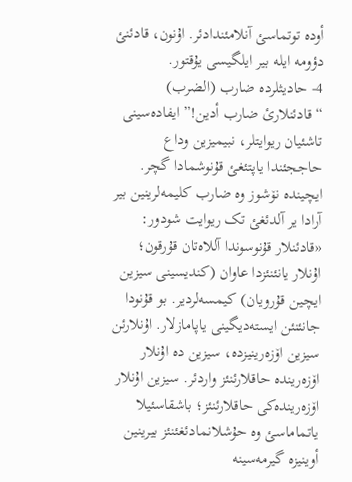أودە توتماسئ آنلامئندادئر. اۇنون، قادئنئ دؤومە ایلە بیر ایلگیسی یۇقتور.
4- حادیثلردە ضارب (الضرب)
“قادئنلارئ ضارب أدین!” ایفادەسینی تاشئیان ریوایتلر، نبیمیزین وداع حاججئندا یاپتئغئ قۇنوشمادا گچر. ایچیندە نۆشوز وە ضارب کلیمەلرینین بیر آرادا یر آلدئغئ تک ریوایت شودور:
«قادئنلار قۇنوسوندا آللاەتان قۇرقون؛ اۇنلار یانئنئزدا عاوان (کندیسینی سیزین ایچین قۇرویان) کیمسەلردیر. بو قۇنودا جانئنئن ایستەدیگینی یاپامازلار. اۇنلارئن سیزین اۆزەرینیزدە، سیزین دە اۇنلار اۆزەریندە حاقلارئنئز واردئر. سیزین اۇنلار اۆزەریندەکی حاقلارئنئز؛ باشقاسئیلا یاتماماسئ وە حۇشلانمادئغئنئز بیرینین أوینیزە گیرمەسینە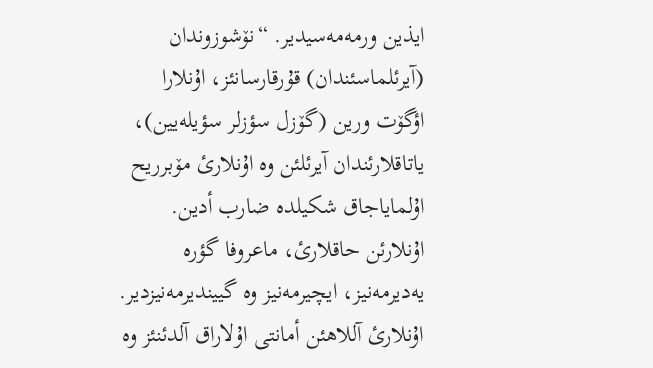ایذین ورمەمەسیدیر. “نۆشوزوندان (آیرئلماسئندان) قۇرقارسانئز، اۇنلارا اؤگۆت ورین (گۆزل سؤزلر سؤیلەیین)، یاتاقلارئندان آیرئلئن وە اۇنلارئ مۆبرریح اۇلمایاجاق شکیلدە ضارب أدین. اۇنلارئن حاقلارئ، ماعروفا گؤرە یەدیرمەنیز، ایچیرمەنیز وە گییندیرمەنیزدیر. اۇنلارئ آللاهئن أمانتی اۇلاراق آلدئنئز وە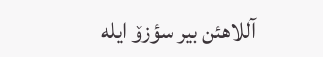آللاهئن بیر سؤزۆ ایلە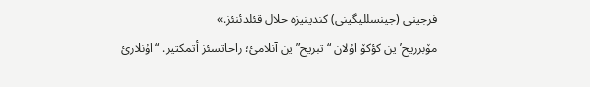فرجینی (جینسللیگینی) کندینیزە حلال قئلدئنئز.»
مۆبرریح’ین کؤکۆ اۇلان “تبریح”ین آنلامئ؛ راحاتسئز أتمکتیر. “اۇنلارئ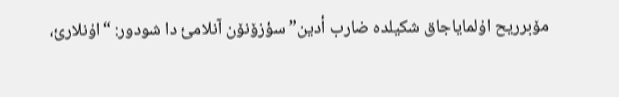مۆبرریح اۇلمایاجاق شکیلدە ضارب أدین” سؤزۆنۆن آنلامئ دا شودور: “اۇنلارئ،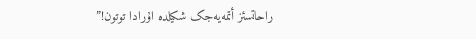راحاتسئز أتمەیەجک شکیلدە اۇرادا توتون!”